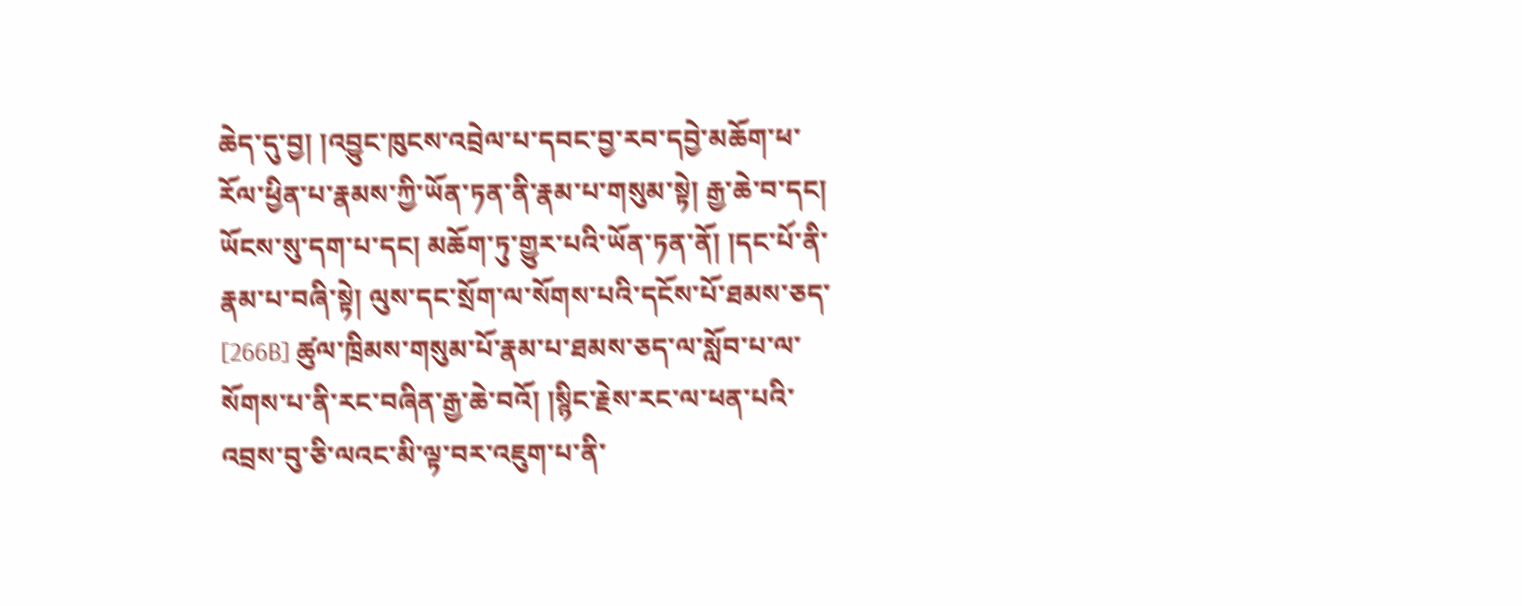ཆེད་དུ་བྱ། །འབྱུང་ཁུངས་འབྲེལ་པ་དབང་བྱ་རབ་དབྱེ་མཆོག་ཕ་རོལ་ཕྱིན་པ་རྣམས་ཀྱི་ཡོན་ཏན་ནི་རྣམ་པ་གསུམ་སྟེ། རྒྱ་ཆེ་བ་དང། ཡོངས་སུ་དག་པ་དང། མཆོག་ཏུ་གྱུར་པའི་ཡོན་ཏན་ནོ། །དང་པོ་ནི་རྣམ་པ་བཞི་སྟེ། ལུས་དང་སྲོག་ལ་སོགས་པའི་དངོས་པོ་ཐམས་ཅད་ [266B] ཚུལ་ཁྲིམས་གསུམ་པོ་རྣམ་པ་ཐམས་ཅད་ལ་སློབ་པ་ལ་སོགས་པ་ནི་རང་བཞིན་རྒྱ་ཆེ་བའོ། །སྙིང་རྗེས་རང་ལ་ཕན་པའི་འབྲས་བུ་ཅི་ལའང་མི་ལྟ་བར་འཇུག་པ་ནི་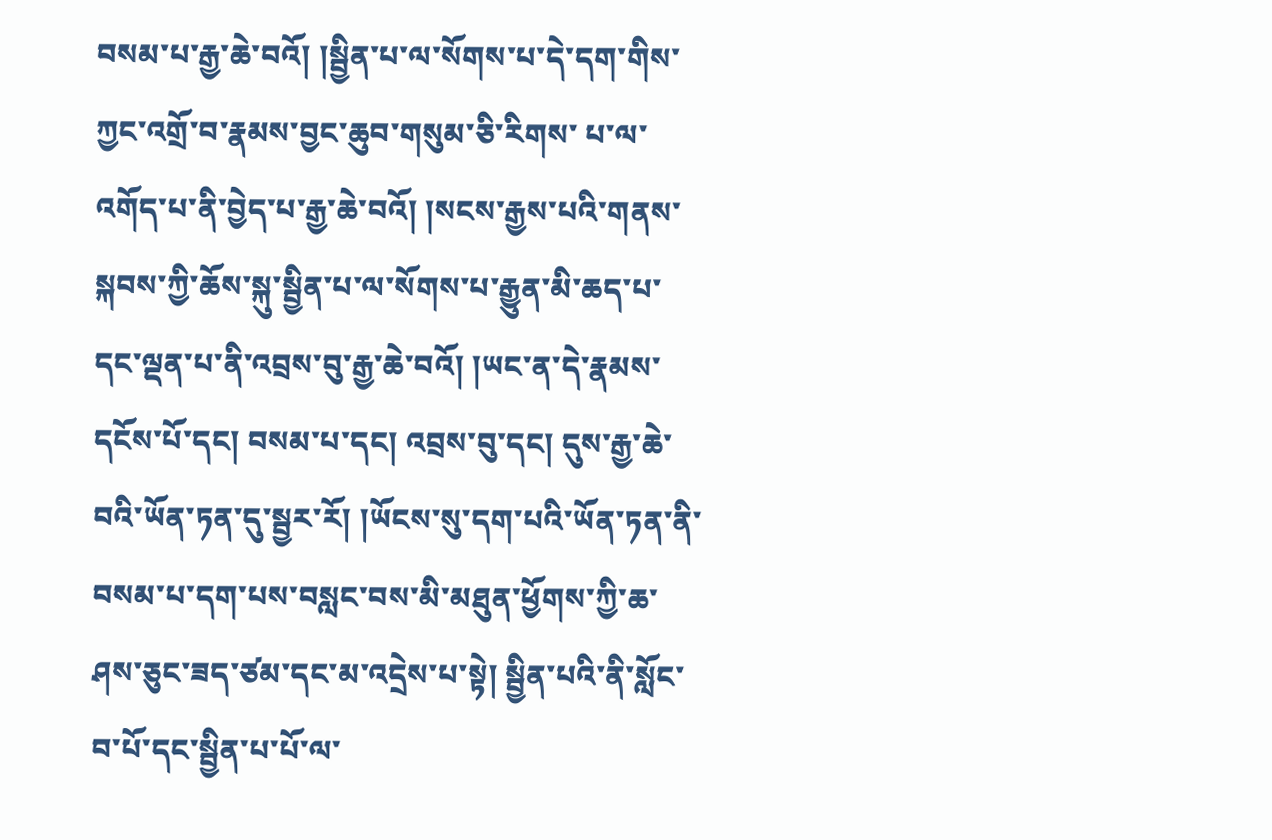བསམ་པ་རྒྱ་ཆེ་བའོ། །སྦྱིན་པ་ལ་སོགས་པ་དེ་དག་གིས་ཀྱང་འགྲོ་བ་རྣམས་བྱང་ཆུབ་གསུམ་ཅི་རིགས་ པ་ལ་འགོད་པ་ནི་བྱེད་པ་རྒྱ་ཆེ་བའོ། །སངས་རྒྱས་པའི་གནས་སྐབས་ཀྱི་ཆོས་སྐུ་སྦྱིན་པ་ལ་སོགས་པ་རྒྱུན་མི་ཆད་པ་དང་ལྡན་པ་ནི་འབྲས་བུ་རྒྱ་ཆེ་བའོ། །ཡང་ན་དེ་རྣམས་དངོས་པོ་དང། བསམ་པ་དང། འབྲས་བུ་དང། དུས་རྒྱ་ཆེ་བའི་ཡོན་ཏན་དུ་སྦྱར་རོ། །ཡོངས་སུ་དག་པའི་ཡོན་ཏན་ནི་ བསམ་པ་དག་པས་བསླང་བས་མི་མཐུན་ཕྱོགས་ཀྱི་ཆ་ཤས་ཅུང་ཟད་ཙམ་དང་མ་འདྲེས་པ་སྟེ། སྦྱིན་པའི་ནི་སློང་བ་པོ་དང་སྦྱིན་པ་པོ་ལ་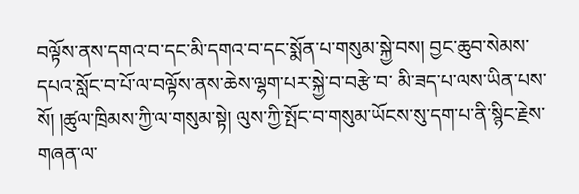བལྟོས་ནས་དགའ་བ་དང་མི་དགའ་བ་དང་སྨོན་པ་གསུམ་སྐྱེ་བས། བྱང་ཆུབ་སེམས་དཔའ་སློང་བ་པོ་ལ་བལྟོས་ནས་ཆེས་ལྷག་པར་སྐྱེ་བ་བརྩེ་བ་ མི་ཟད་པ་ལས་ཡིན་པས་སོ། །ཚུལ་ཁྲིམས་ཀྱི་ལ་གསུམ་སྟེ། ལུས་ཀྱི་སྤོང་བ་གསུམ་ཡོངས་སུ་དག་པ་ནི་སྙིང་རྗེས་གཞན་ལ་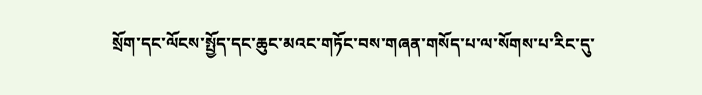སྲོག་དང་ལོངས་སྤྱོད་དང་ཆུང་མའང་གཏོང་བས་གཞན་གསོད་པ་ལ་སོགས་པ་རིང་དུ་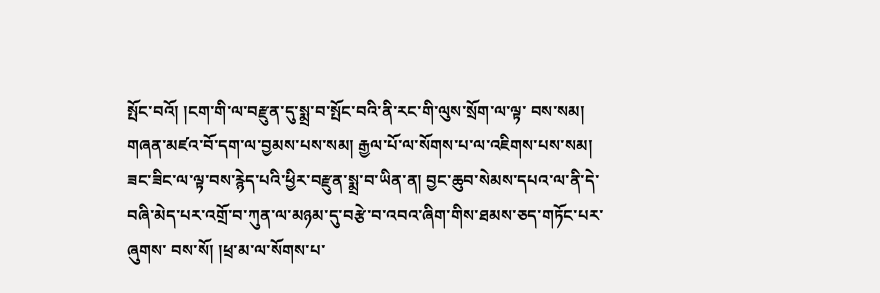སྤོང་བའོ། །ངག་གི་ལ་བརྫུན་དུ་སྨྲ་བ་སྤོང་བའི་ནི་རང་གི་ལུས་སྲོག་ལ་ལྟ་ བས་སམ། གཞན་མཛའ་བོ་དག་ལ་བྱམས་པས་སམ། རྒྱལ་པོ་ལ་སོགས་པ་ལ་འཇིགས་པས་སམ། ཟང་ཟིང་ལ་ལྟ་བས་རྙེད་པའི་ཕྱིར་བརྫུན་སྨྲ་བ་ཡིན་ན། བྱང་ཆུབ་སེམས་དཔའ་ལ་ནི་དེ་བཞི་མེད་པར་འགྲོ་བ་ཀུན་ལ་མཉམ་དུ་བརྩེ་བ་འབའ་ཞིག་གིས་ཐམས་ཅད་གཏོང་པར་ཞུགས་ བས་སོ། །ཕྲ་མ་ལ་སོགས་པ་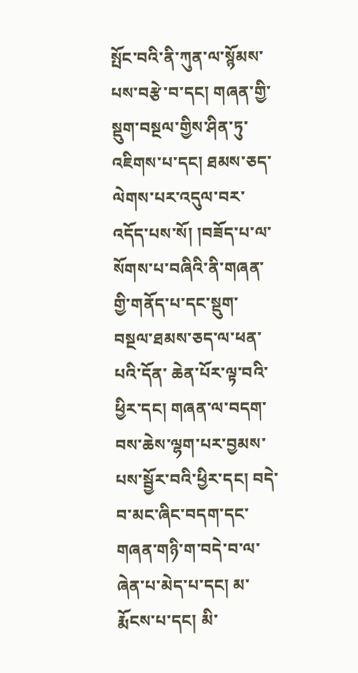སྤོང་བའི་ནི་ཀུན་ལ་སྙོམས་པས་བརྩེ་བ་དང། གཞན་གྱི་སྡུག་བསྔལ་གྱིས་ཤིན་ཏུ་འཇིགས་པ་དང། ཐམས་ཅད་ལེགས་པར་འདུལ་བར་འདོད་པས་སོ། །བཟོད་པ་ལ་སོགས་པ་བཞིའི་ནི་གཞན་གྱི་གནོད་པ་དང་སྡུག་བསྔལ་ཐམས་ཅད་ལ་ཕན་པའི་དོན་ ཆེན་པོར་ལྟ་བའི་ཕྱིར་དང། གཞན་ལ་བདག་བས་ཆེས་ལྷག་པར་བྱམས་པས་སྦྱོར་བའི་ཕྱིར་དང། བདེ་བ་མང་ཞིང་བདག་དང་གཞན་གཉི་ག་བདེ་བ་ལ་ཞེན་པ་མེད་པ་དང། མ་རྨོངས་པ་དང། མི་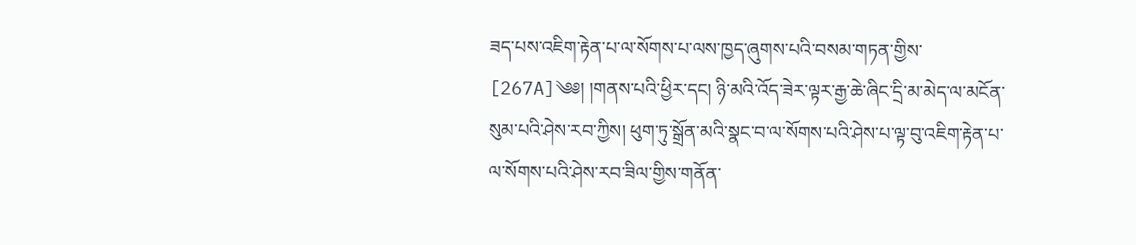ཟད་པས་འཇིག་རྟེན་པ་ལ་སོགས་པ་ལས་ཁྱད་ཞུགས་པའི་བསམ་གཏན་གྱིས་ [267A]༄༅། །གནས་པའི་ཕྱིར་དང། ཉི་མའི་འོད་ཟེར་ལྟར་རྒྱ་ཆེ་ཞིང་དྲི་མ་མེད་ལ་མངོན་སུམ་པའི་ཤེས་རབ་ཀྱིས། ཕུག་ཏུ་སྒྲོན་མའི་སྣང་བ་ལ་སོགས་པའི་ཤེས་པ་ལྟ་བུ་འཇིག་རྟེན་པ་ལ་སོགས་པའི་ཤེས་རབ་ཟིལ་གྱིས་གནོན་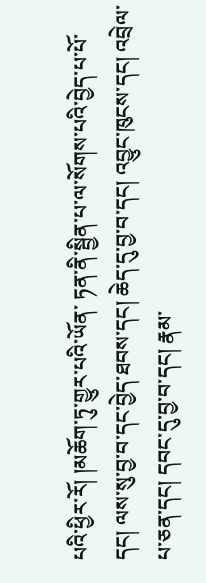པའི་ཕྱིར་རོ། །མཆོག་ཏུ་གྱུར་པའི་ཡོན་ ཏན་ནི་སྦྱིན་པ་ལ་སོགས་པའི་བྱེད་པ་པོ་དང། ལས་སུ་བྱ་བ་དང་བྱེད་ཐབས་དང། ཆེད་དུ་བྱ་བ་དང། འབྱུང་ཁུངས་དང། འབྲེལ་པ་ཅན་དང། དབང་དུ་བྱ་བ་དང། རྣམ་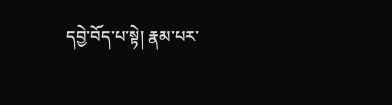དབྱེ་བོད་པ་སྟེ། རྣམ་པར་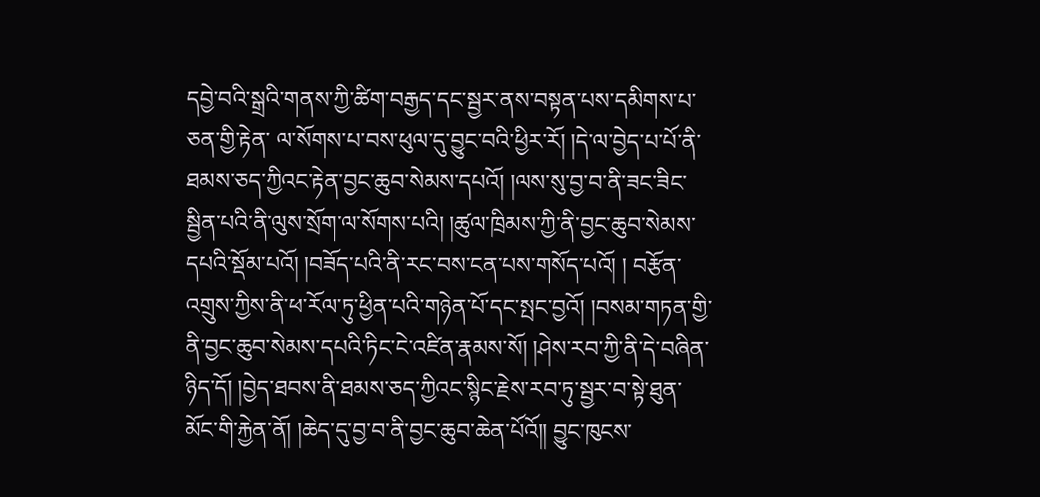དབྱེ་བའི་སྒྲའི་གནས་ཀྱི་ཚིག་བརྒྱད་དང་སྦྱར་ནས་བསྟན་པས་དམིགས་པ་ཅན་གྱི་རྟེན་ ལ་སོགས་པ་བས་ཕུལ་དུ་བྱུང་བའི་ཕྱིར་རོ། །དེ་ལ་བྱེད་པ་པོ་ནི་ཐམས་ཅད་ཀྱིའང་རྟེན་བྱང་ཆུབ་སེམས་དཔའོ། །ལས་སུ་བྱ་བ་ནི་ཟང་ཟིང་སྦྱིན་པའི་ནི་ལུས་སྲོག་ལ་སོགས་པའི། །ཚུལ་ཁྲིམས་ཀྱི་ནི་བྱང་ཆུབ་སེམས་དཔའི་སྡོམ་པའོ། །བཟོད་པའི་ནི་རང་བས་ངན་པས་གསོད་པའོ། ། བརྩོན་འགྲུས་ཀྱིས་ནི་ཕ་རོལ་ཏུ་ཕྱིན་པའི་གཉེན་པོ་དང་སྤང་བྱའོ། །བསམ་གཏན་གྱི་ནི་བྱང་ཆུབ་སེམས་དཔའི་ཏིང་ངེ་འཛིན་རྣམས་སོ། །ཤེས་རབ་ཀྱི་ནི་དེ་བཞིན་ཉིད་དོ། །བྱེད་ཐབས་ནི་ཐམས་ཅད་ཀྱིའང་སྙིང་རྗེས་རབ་ཏུ་སྦྱར་བ་སྟེ་ཐུན་མོང་གི་རྐྱེན་ནོ། །ཆེད་དུ་བྱ་བ་ནི་བྱང་ཆུབ་ཆེན་པོའོ།། བྱུང་ཁུངས་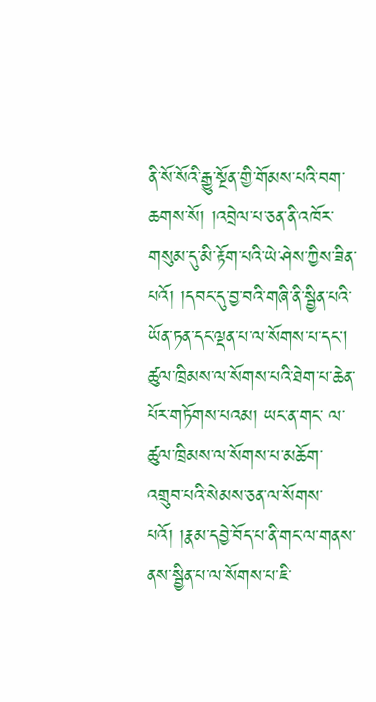ནི་སོ་སོའི་རྒྱུ་སྔོན་གྱི་གོམས་པའི་བག་ཆགས་སོ། །འབྲེལ་པ་ཅན་ནི་འཁོར་གསུམ་དུ་མི་རྟོག་པའི་ཡེ་ཤེས་ཀྱིས་ཟིན་པའོ། །དབང་དུ་བྱ་བའི་གཞི་ནི་སྦྱིན་པའི་ཡོན་ཏན་དང་ལྡན་པ་ལ་སོགས་པ་དང། ཚུལ་ཁྲིམས་ལ་སོགས་པའི་ཐེག་པ་ཆེན་པོར་གཏོགས་པའམ། ཡང་ན་གང་ ལ་ཚུལ་ཁྲིམས་ལ་སོགས་པ་མཆོག་འགྲུབ་པའི་སེམས་ཅན་ལ་སོགས་པའོ། །རྣམ་དབྱེ་བོད་པ་ནི་གང་ལ་གནས་ནས་སྦྱིན་པ་ལ་སོགས་པ་ཇི་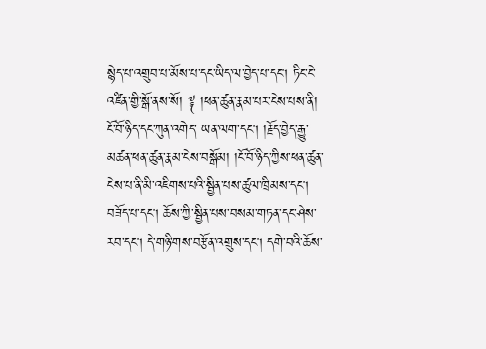སྙེད་པ་འགྲུབ་པ་མོས་པ་དང་ཡིད་ལ་བྱེད་པ་དང། ཏིང་ངེ་འཛིན་གྱི་སྒོ་ནས་སོ། ༈ །ཕན་ཚུན་རྣམ་པར་ངེས་པས་ནི། ངོ་བོ་ཉིད་དང་ཀུན་འགེད་ ཡན་ལག་དང། །རྗོད་བྱེད་རྒྱུ་མཚན་ཕན་ཚུན་རྣམ་ངེས་བསྒོམ། །ངོ་བོ་ཉིད་ཀྱིས་ཕན་ཚུན་ངེས་པ་ནི་མི་འཇིགས་པའི་སྦྱིན་པས་ཚུལ་ཁྲིམས་དང། བཟོད་པ་དང། ཆོས་ཀྱི་སྦྱིན་པས་བསམ་གཏན་དང་ཤེས་རབ་དང། དེ་གཉི་གས་བརྩོན་འགྲུས་དང། དགེ་བའི་ཆོས་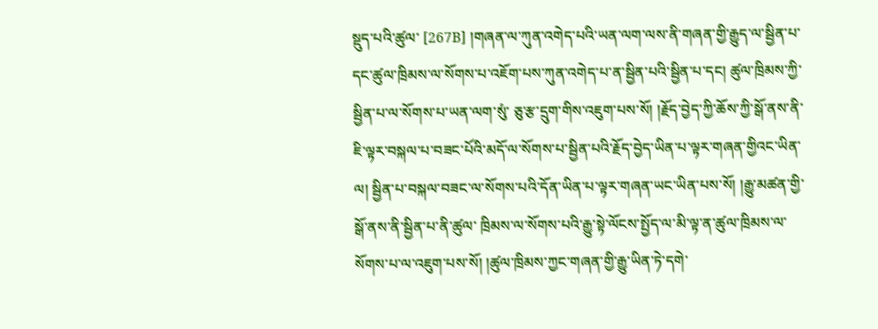སྡུད་པའི་ཚུལ་ [267B] །གཞན་ལ་ཀུན་འགེད་པའི་ཡན་ལག་ལས་ནི་གཞན་གྱི་རྒྱུད་ལ་སྦྱིན་པ་དང་ཚུལ་ཁྲིམས་ལ་སོགས་པ་འཇོག་པས་ཀུན་འགེད་པ་ན་སྦྱིན་པའི་སྦྱིན་པ་དང། ཚུལ་ཁྲིམས་ཀྱི་སྦྱིན་པ་ལ་སོགས་པ་ཡན་ལག་སུཾ་ ཅུ་རྩ་དྲུག་གིས་འཇུག་པས་སོ། །རྗོད་བྱེད་ཀྱི་ཆོས་ཀྱི་སྒོ་ནས་ནི་ཇི་ལྟར་བསྐལ་པ་བཟང་པོའི་མདོ་ལ་སོགས་པ་སྦྱིན་པའི་རྗོད་བྱེད་ཡིན་པ་ལྟར་གཞན་གྱིའང་ཡིན་ལ། སྦྱིན་པ་བསྐལ་བཟང་ལ་སོགས་པའི་དོན་ཡིན་པ་ལྟར་གཞན་ཡང་ཡིན་པས་སོ། །རྒྱུ་མཚན་གྱི་སྒོ་ནས་ནི་སྦྱིན་པ་ནི་ཚུལ་ ཁྲིམས་ལ་སོགས་པའི་རྒྱུ་སྟེ་ལོངས་སྤྱོད་ལ་མི་ལྟ་ན་ཚུལ་ཁྲིམས་ལ་སོགས་པ་ལ་འཇུག་པས་སོ། །ཚུལ་ཁྲིམས་ཀྱང་གཞན་གྱི་རྒྱུ་ཡིན་ཏེ་དགེ་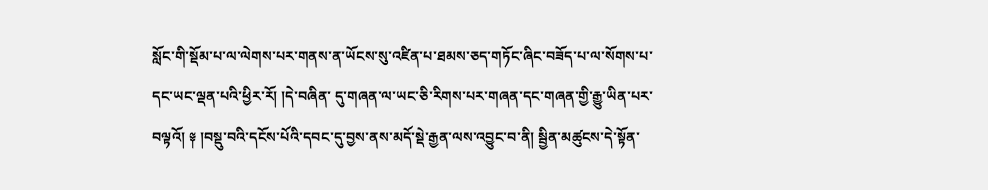སློང་གི་སྡོམ་པ་ལ་ལེགས་པར་གནས་ན་ཡོངས་སུ་འཛིན་པ་ཐམས་ཅད་གཏོང་ཞིང་བཟོད་པ་ལ་སོགས་པ་དང་ཡང་ལྡན་པའི་ཕྱིར་རོ། །དེ་བཞིན་ དུ་གཞན་ལ་ཡང་ཅི་རིགས་པར་གཞན་དང་གཞན་གྱི་རྒྱུ་ཡིན་པར་བལྟའོ། ༈ །བསྡུ་བའི་དངོས་པོའི་དབང་དུ་བྱས་ནས་མདོ་སྡེ་རྒྱན་ལས་འབྱུང་བ་ནི། སྦྱིན་མཚུངས་དེ་སྟོན་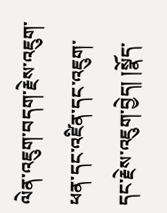ལེན་འཇུག་བདག་རྗེས་འཇུག་ཕན་དང་འཛིན་དང་འཇུག་དང་རྗེས་འཇུག་བྱེད། །སྣོད་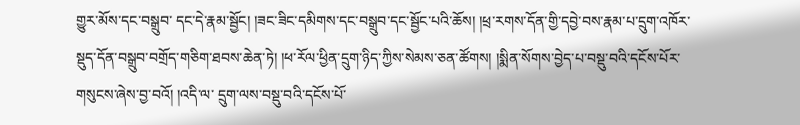གྱུར་མོས་དང་བསྒྲུབ་ དང་དེ་རྣམ་སྦྱོང། །ཟང་ཟིང་དམིགས་དང་བསྒྲུབ་དང་སྦྱོང་པའི་ཆོས། །ཕྲ་རགས་དོན་གྱི་དབྱེ་བས་རྣམ་པ་དྲུག་འཁོར་སྡུད་དོན་བསྒྲུབ་བགྲོད་གཅིག་ཐབས་ཆེན་ཏེ། །ཕ་རོལ་ཕྱིན་དྲུག་ཉིད་ཀྱིས་སེམས་ཅན་ཚོགས། །སྨིན་སོགས་བྱེད་པ་བསྡུ་བའི་དངོས་པོར་གསུངས་ཞེས་བྱ་བའོ། །འདི་ལ་ དྲུག་ལས་བསྡུ་བའི་དངོས་པོ་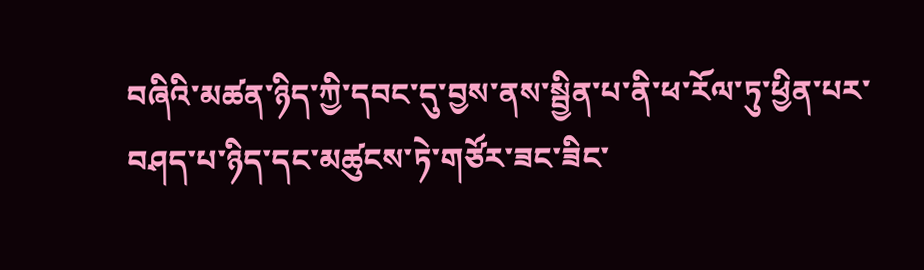བཞིའི་མཚན་ཉིད་ཀྱི་དབང་དུ་བྱས་ནས་སྦྱིན་པ་ནི་ཕ་རོལ་ཏུ་ཕྱིན་པར་བཤད་པ་ཉིད་དང་མཚུངས་ཏེ་གཙོར་ཟང་ཟིང་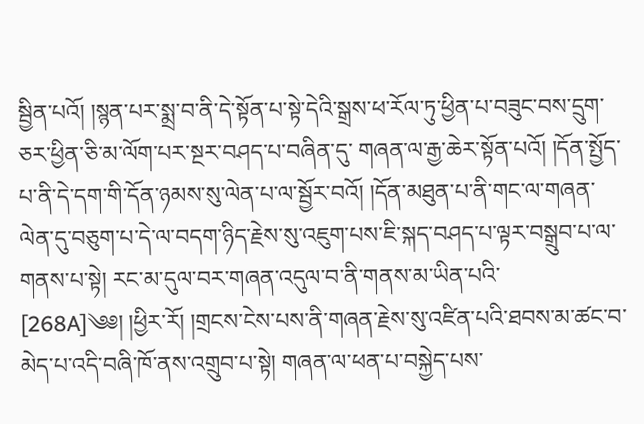སྦྱིན་པའོ། །སྙན་པར་སྨྲ་བ་ནི་དེ་སྟོན་པ་སྟེ་དེའི་སྒྲས་ཕ་རོལ་ཏུ་ཕྱིན་པ་བཟུང་བས་དྲུག་ཅར་ཕྱིན་ཅི་མ་ལོག་པར་སྔར་བཤད་པ་བཞིན་དུ་ གཞན་ལ་རྒྱ་ཆེར་སྟོན་པའོ། །དོན་སྤྱོད་པ་ནི་དེ་དག་གི་དོན་ཉམས་སུ་ལེན་པ་ལ་སྦྱོར་བའོ། །དོན་མཐུན་པ་ནི་གང་ལ་གཞན་ལེན་དུ་བཅུག་པ་དེ་ལ་བདག་ཉིད་རྗེས་སུ་འཇུག་པས་ཇི་སྐད་བཤད་པ་ལྟར་བསྒྲུབ་པ་ལ་གནས་པ་སྟེ། རང་མ་དུལ་བར་གཞན་འདུལ་བ་ནི་གནས་མ་ཡིན་པའི་ [268A]༄༅། །ཕྱིར་རོ། །གྲངས་ངེས་པས་ནི་གཞན་རྗེས་སུ་འཛིན་པའི་ཐབས་མ་ཚང་བ་མེད་པ་འདི་བཞི་ཁོ་ནས་འགྲུབ་པ་སྟེ། གཞན་ལ་ཕན་པ་བསྐྱེད་པས་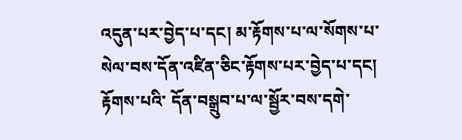འདུན་པར་བྱེད་པ་དང། མ་རྟོགས་པ་ལ་སོགས་པ་སེལ་བས་དོན་འཛིན་ཅིང་རྟོགས་པར་བྱེད་པ་དང། རྟོགས་པའི་ དོན་བསྒྲུབ་པ་ལ་སྦྱོར་བས་དགེ་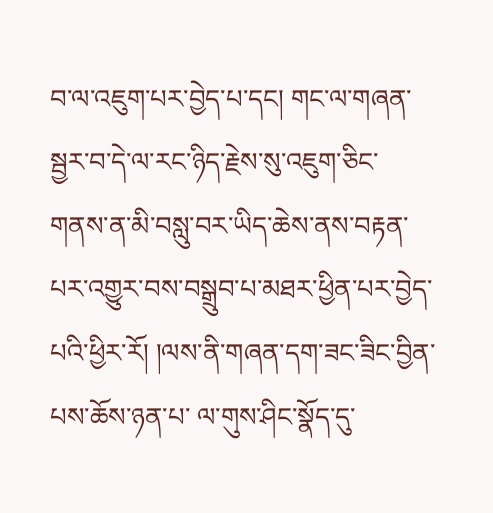བ་ལ་འཇུག་པར་བྱེད་པ་དང། གང་ལ་གཞན་སྦྱར་བ་དེ་ལ་རང་ཉིད་རྗེས་སུ་འཇུག་ཅིང་གནས་ན་མི་བསླུ་བར་ཡིད་ཆེས་ནས་བརྟན་པར་འགྱུར་བས་བསྒྲུབ་པ་མཐར་ཕྱིན་པར་བྱེད་པའི་ཕྱིར་རོ། །ལས་ནི་གཞན་དག་ཟང་ཟིང་བྱིན་པས་ཆོས་ཉན་པ་ ལ་གུས་ཤིང་སྣོད་དུ་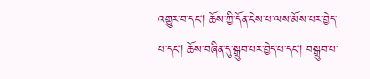འགྱུར་བ་དང། ཆོས་ཀྱི་དོན་ངེས་པ་ལས་མོས་པར་བྱེད་པ་དང། ཆོས་བཞིན་དུ་སྒྲུབ་པར་བྱེད་པ་དང། བསྒྲུབ་པ་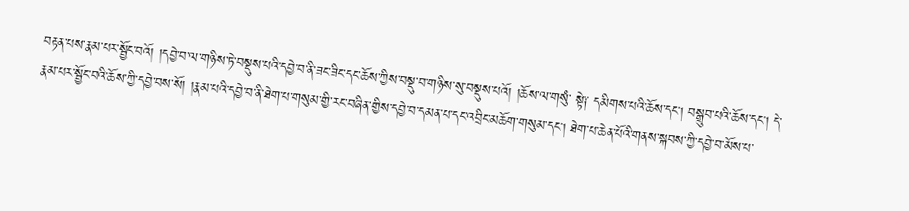བརྟན་པས་རྣམ་པར་སྦྱོང་བའོ། །དབྱེ་བ་ལ་གཉིས་ཏེ་བསྡུས་པའི་དབྱེ་བ་ནི་ཟང་ཟིང་དང་ཆོས་ཀྱིས་བསྡུ་བ་གཉིས་སུ་བསྡུས་པའོ། །ཆོས་ལ་གསུཾ་ སྟེ༑ དམིགས་པའི་ཆོས་དང། བསྒྲུབ་པའི་ཆོས་དང། དེ་རྣམ་པར་སྦྱོང་བའི་ཆོས་ཀྱི་དབྱེ་བས་སོ། །རྣམ་པའི་དབྱེ་བ་ནི་ཐེག་པ་གསུམ་གྱི་རང་བཞིན་གྱིས་དབྱེ་བ་དམན་པ་དང་འབྲིང་མཆོག་གསུམ་དང། ཐེག་པ་ཆེན་པོའི་གནས་སྐབས་ཀྱི་དབྱེ་བ་མོས་པ་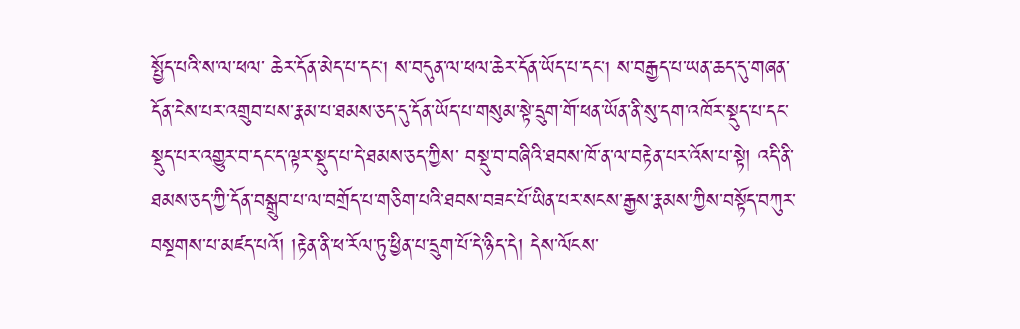སྤྱོད་པའི་ས་ལ་ཕལ་ ཆེར་དོན་མེད་པ་དང། ས་བདུན་ལ་ཕལ་ཆེར་དོན་ཡོད་པ་དང། ས་བརྒྱད་པ་ཡན་ཆད་དུ་གཞན་དོན་ངེས་པར་འགྲུབ་པས་རྣམ་པ་ཐམས་ཅད་དུ་དོན་ཡོད་པ་གསུམ་སྟེ་དྲུག་གོ་ཕན་ཡོན་ནི་སུ་དག་འཁོར་སྡུད་པ་དང་སྡུད་པར་འགྱུར་བ་དང་ད་ལྟར་སྡུད་པ་དེ་ཐམས་ཅད་ཀྱིས་ བསྡུ་བ་བཞིའི་ཐབས་ཁོ་ན་ལ་བརྟེན་པར་འོས་པ་སྟེ། འདི་ནི་ཐམས་ཅད་ཀྱི་དོན་བསྒྲུབ་པ་ལ་བགྲོད་པ་གཅིག་པའི་ཐབས་བཟང་པོ་ཡིན་པར་སངས་རྒྱས་རྣམས་ཀྱིས་བསྟོད་བཀུར་བསྔགས་པ་མཛད་པའོ། །རྟེན་ནི་ཕ་རོལ་ཏུ་ཕྱིན་པ་དྲུག་པོ་དེ་ཉིད་དེ། དེས་ལོངས་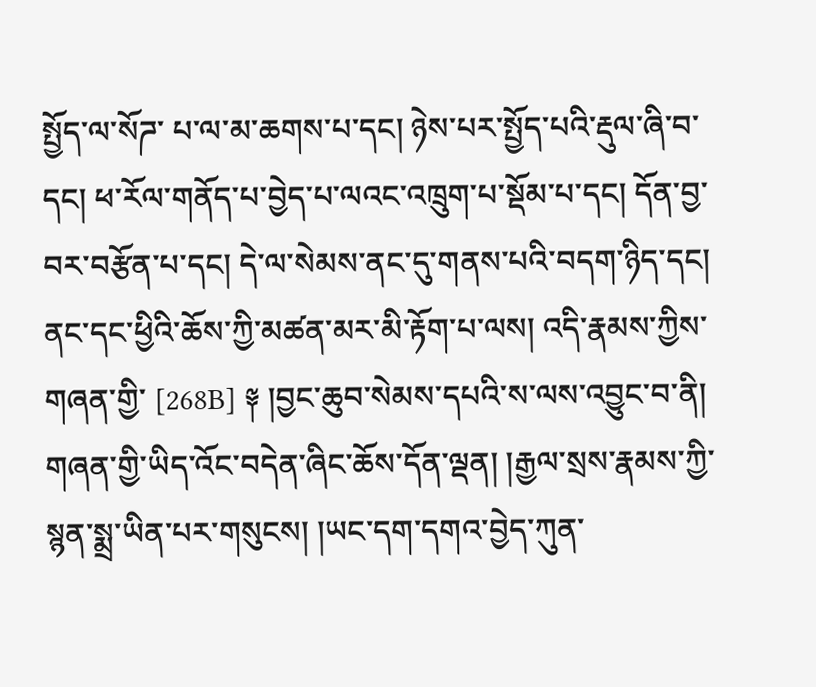སྤྱོད་ལ་སོཌ་ པ་ལ་མ་ཆགས་པ་དང། ཉེས་པར་སྤྱོད་པའི་རྡུལ་ཞི་བ་དང། ཕ་རོལ་གནོད་པ་བྱེད་པ་ལའང་འཁྲུག་པ་སྡོམ་པ་དང། དོན་བྱ་བར་བརྩོན་པ་དང། དེ་ལ་སེམས་ནང་དུ་གནས་པའི་བདག་ཉིད་དང། ནང་དང་ཕྱིའི་ཆོས་ཀྱི་མཚན་མར་མི་རྟོག་པ་ལས། འདི་རྣམས་ཀྱིས་གཞན་གྱི་ [268B] ༈ །བྱང་ཆུབ་སེམས་དཔའི་ས་ལས་འབྱུང་བ་ནི། གཞན་གྱི་ཡིད་འོང་བདེན་ཞིང་ཆོས་དོན་ལྡན། །རྒྱལ་སྲས་རྣམས་ཀྱི་སྙན་སྨྲ་ཡིན་པར་གསུངས། །ཡང་དག་དགའ་བྱེད་ཀུན་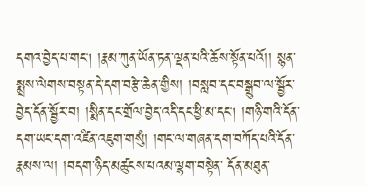དགའ་བྱེད་པ་གང། །རྣམ་ཀུན་ཡོན་ཏན་ལྡན་པའི་ཆོས་སྟོན་པའོ།། སྙན་སྨྲས་ལེགས་བསྟན་དེ་དག་བརྩེ་ཆེན་གྱིས། །བསླབ་དང་བསྒྲུབ་ལ་སྦྱོར་བྱེད་དོན་སྦྱོར་བ། །སྨིན་དང་གྲོལ་བྱེད་འདི་དང་ཕྱི་མ་དང། །གཉི་གའི་དོན་དག་ཡང་དག་འཛིན་འཇུག་གསུཾ། །གང་ལ་གཞན་དག་བཀོད་པའི་དོན་རྣམས་ལ། །བདག་ཉིད་མཚུངས་པའམ་ལྷག་བསྟེན་ དོན་མཐུན་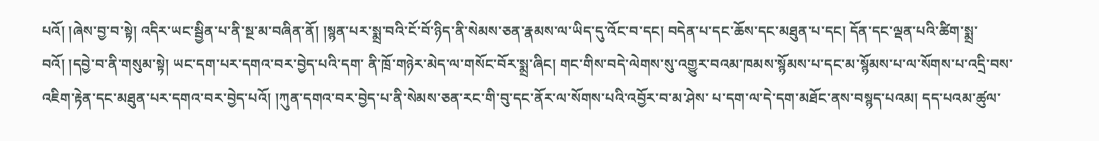པའོ། །ཞེས་བྱ་བ་སྟེ། འདིར་ཡང་སྦྱིན་པ་ནི་སྔ་མ་བཞིན་ནོ། །སྙན་པར་སྨྲ་བའི་ངོ་བོ་ཉིད་ནི་སེམས་ཅན་རྣམས་ལ་ཡིད་དུ་འོང་བ་དང། བདེན་པ་དང་ཆོས་དང་མཐུན་པ་དང། དོན་དང་ལྡན་པའི་ཚིག་སྨྲ་བའོ། །དབྱེ་བ་ནི་གསུམ་སྟེ། ཡང་དག་པར་དགའ་བར་བྱེད་པའི་དག་ ནི་ཁྲོ་གཉེར་མེད་ལ་གསོང་བོར་སྨྲ་ཞིང། གང་གིས་བདེ་ལེགས་སུ་འགྱུར་བའམ་ཁམས་སྙོམས་པ་དང་མ་སྙོམས་པ་ལ་སོགས་པ་འདྲི་བས་འཇིག་རྟེན་དང་མཐུན་པར་དགའ་བར་བྱེད་པའོ། །ཀུན་དགའ་བར་བྱེད་པ་ནི་སེམས་ཅན་རང་གི་བུ་དང་ནོར་ལ་སོགས་པའི་འབྱོར་བ་མ་ཤེས་ པ་དག་ལ་དེ་དག་མཐོང་ནས་བསྙད་པའམ། དད་པའམ་ཚུལ་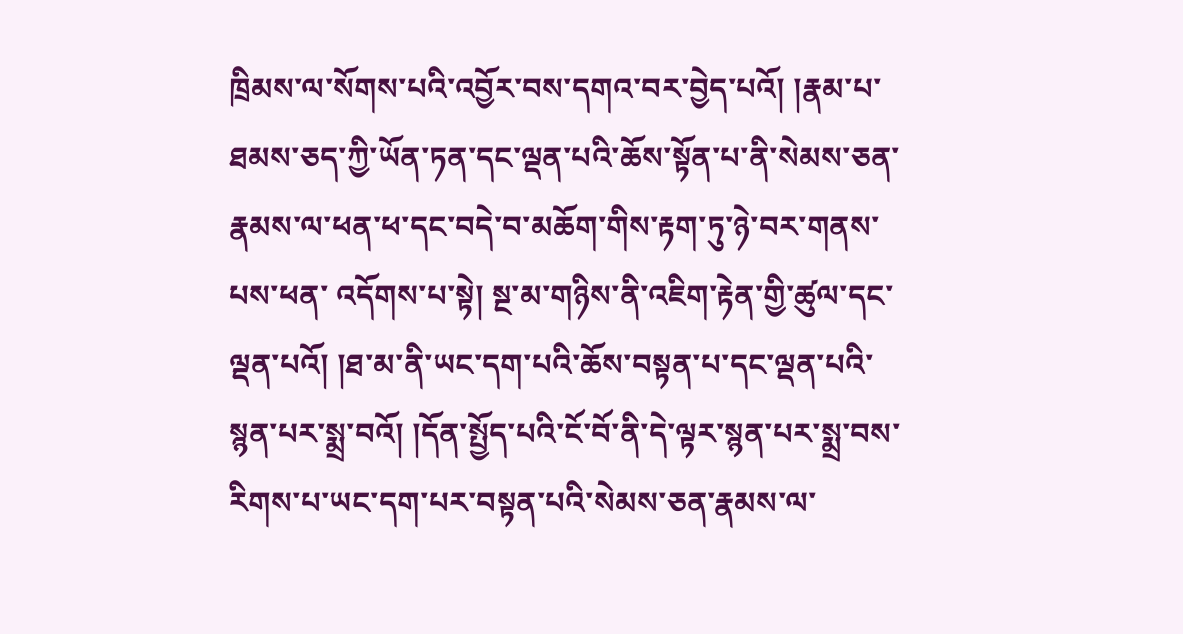ཁྲིམས་ལ་སོགས་པའི་འབྱོར་བས་དགའ་བར་བྱེད་པའོ། །རྣམ་པ་ཐམས་ཅད་ཀྱི་ཡོན་ཏན་དང་ལྡན་པའི་ཆོས་སྟོན་པ་ནི་སེམས་ཅན་རྣམས་ལ་ཕན་ཕ་དང་བདེ་བ་མཆོག་གིས་རྟག་ཏུ་ཉེ་བར་གནས་པས་ཕན་ འདོགས་པ་སྟེ། སྔ་མ་གཉིས་ནི་འཇིག་རྟེན་གྱི་ཚུལ་དང་ལྡན་པའོ། །ཐ་མ་ནི་ཡང་དག་པའི་ཆོས་བསྟན་པ་དང་ལྡན་པའི་སྙན་པར་སྨྲ་བའོ། །དོན་སྤྱོད་པའི་ངོ་བོ་ནི་དེ་ལྟར་སྙན་པར་སྨྲ་བས་རིགས་པ་ཡང་དག་པར་བསྟན་པའི་སེམས་ཅན་རྣམས་ལ་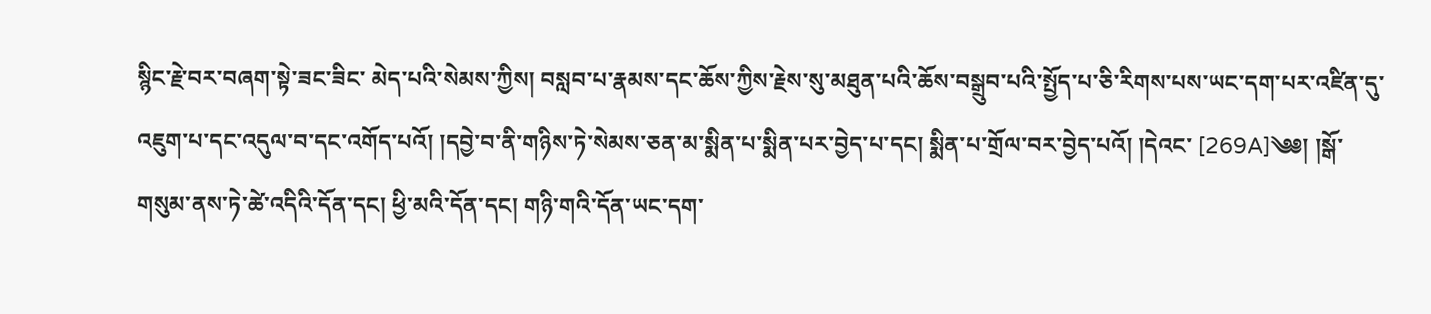སྙིང་རྗེ་བར་བཞག་སྟེ་ཟང་ཟིང་ མེད་པའི་སེམས་ཀྱིས། བསླབ་པ་རྣམས་དང་ཆོས་ཀྱིས་རྗེས་སུ་མཐུན་པའི་ཆོས་བསྒྲུབ་པའི་སྤྱོད་པ་ཅི་རིགས་པས་ཡང་དག་པར་འཛིན་དུ་འཇུག་པ་དང་འདུལ་བ་དང་འགོད་པའོ། །དབྱེ་བ་ནི་གཉིས་ཏེ་སེམས་ཅན་མ་སྨིན་པ་སྨིན་པར་བྱེད་པ་དང། སྨིན་པ་གྲོལ་བར་བྱེད་པའོ། །དེའང་ [269A]༄༅། །སྒོ་གསུམ་ནས་ཏེ་ཚེ་འདིའི་དོན་དང། ཕྱི་མའི་དོན་དང། གཉི་གའི་དོན་ཡང་དག་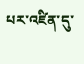པར་འཛིན་དུ་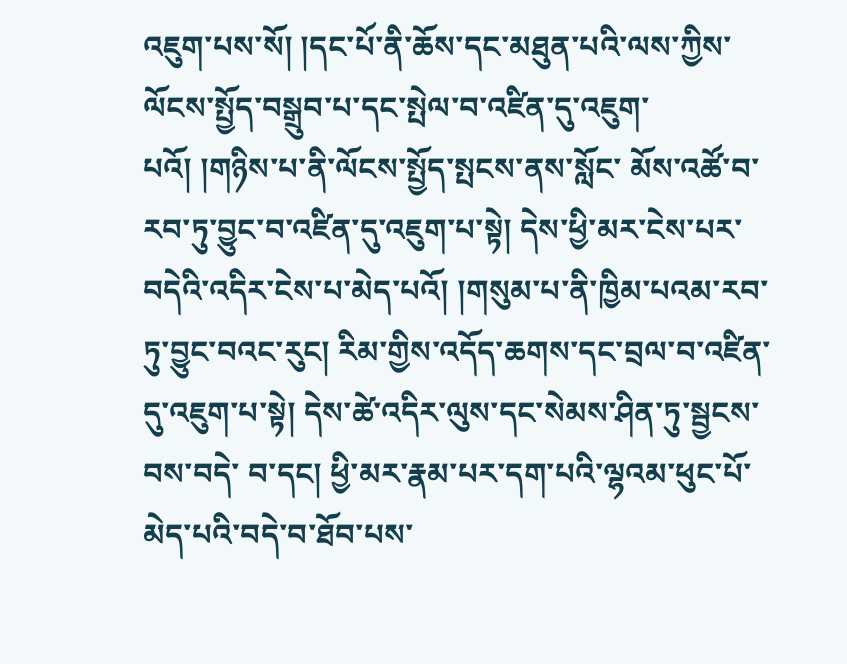འཇུག་པས་སོ། །དང་པོ་ནི་ཆོས་དང་མཐུན་པའི་ལས་ཀྱིས་ལོངས་སྤྱོད་བསྒྲུབ་པ་དང་སྤེལ་བ་འཛིན་དུ་འཇུག་པའོ། །གཉིས་པ་ནི་ལོངས་སྤྱོད་སྤངས་ནས་སློང་ མོས་འཚོ་བ་རབ་ཏུ་བྱུང་བ་འཛིན་དུ་འཇུག་པ་སྟེ། དེས་ཕྱི་མར་ངེས་པར་བདེའི་འདིར་ངེས་པ་མེད་པའོ། །གསུམ་པ་ནི་ཁྱིམ་པའམ་རབ་ཏུ་བྱུང་བའང་རུང། རིམ་གྱིས་འདོད་ཆགས་དང་བྲལ་བ་འཛིན་དུ་འཇུག་པ་སྟེ། དེས་ཚེ་འདིར་ལུས་དང་སེམས་ཤིན་ཏུ་སྦྱངས་བས་བདེ་ བ་དང། ཕྱི་མར་རྣམ་པར་དག་པའི་ལྷའམ་ཕུང་པོ་མེད་པའི་བདེ་བ་ཐོབ་པས་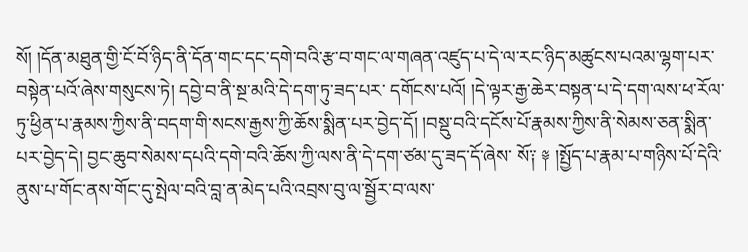སོ། །དོན་མཐུན་གྱི་ངོ་བོ་ཉིད་ནི་དོན་གང་དང་དགེ་བའི་རྩ་བ་གང་ལ་གཞན་འཛུད་པ་དེ་ལ་རང་ཉིད་མཚུངས་པའམ་ལྷག་པར་བསྟེན་པའོ་ཞེས་གསུངས་ཏེ། དབྱེ་བ་ནི་སྔ་མའི་དེ་དག་ཏུ་ཟད་པར་ དགོངས་པའོ། །དེ་ལྟར་རྒྱ་ཆེར་བསྟན་པ་དེ་དག་ལས་ཕ་རོལ་ཏུ་ཕྱིན་པ་རྣམས་ཀྱིས་ནི་བདག་གི་སངས་རྒྱས་ཀྱི་ཆོས་སྨིན་པར་བྱེད་དོ། །བསྡུ་བའི་དངོས་པོ་རྣམས་ཀྱིས་ནི་སེམས་ཅན་སྨིན་པར་བྱེད་དེ། བྱང་ཆུབ་སེམས་དཔའི་དགེ་བའི་ཆོས་ཀྱི་ལས་ནི་དེ་དག་ཙམ་དུ་ཟད་དོ་ཞེས་ སོ༑ ༈ །སྤྱོད་པ་རྣམ་པ་གཉིས་པོ་དེའི་ནུས་པ་གོང་ནས་གོང་དུ་སྤེལ་བའི་བླ་ན་མེད་པའི་འབྲས་བུ་ལ་སྦྱོར་བ་ལས་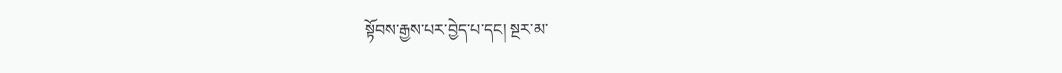སྟོབས་རྒྱས་པར་བྱེད་པ་དང། སྔར་མ་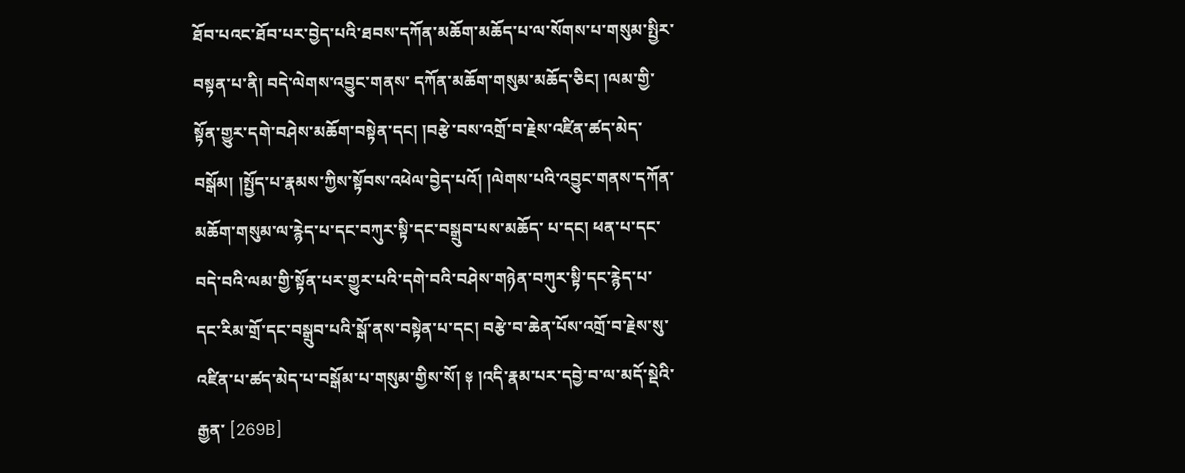ཐོབ་པའང་ཐོབ་པར་བྱེད་པའི་ཐབས་དཀོན་མཆོག་མཆོད་པ་ལ་སོགས་པ་གསུམ་སྤྱིར་བསྟན་པ་ནི། བདེ་ལེགས་འབྱུང་གནས་ དཀོན་མཆོག་གསུམ་མཆོད་ཅིང། །ལམ་གྱི་སྟོན་གྱུར་དགེ་བཤེས་མཆོག་བསྟེན་དང། །བརྩེ་བས་འགྲོ་བ་རྗེས་འཛིན་ཚད་མེད་བསྒོམ། །སྤྱོད་པ་རྣམས་ཀྱིས་སྟོབས་འཕེལ་བྱེད་པའོ། །ལེགས་པའི་འབྱུང་གནས་དཀོན་མཆོག་གསུམ་ལ་རྙེད་པ་དང་བཀུར་སྟི་དང་བསྒྲུབ་པས་མཆོད་ པ་དང། ཕན་པ་དང་བདེ་བའི་ལམ་གྱི་སྟོན་པར་གྱུར་པའི་དགེ་བའི་བཤེས་གཉེན་བཀུར་སྟི་དང་རྙེད་པ་དང་རིམ་གྲོ་དང་བསྒྲུབ་པའི་སྒོ་ནས་བསྟེན་པ་དང། བརྩེ་བ་ཆེན་པོས་འགྲོ་བ་རྗེས་སུ་འཛིན་པ་ཚད་མེད་པ་བསྒོམ་པ་གསུམ་གྱིས་སོ། ༈ །འདི་རྣམ་པར་དབྱེ་བ་ལ་མདོ་སྡེའི་རྒྱན་ [269B]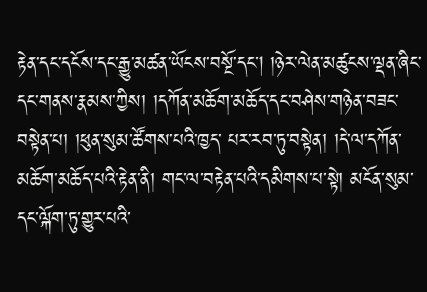རྟེན་དང་དངོས་དང་རྒྱུ་མཚན་ཡོངས་བསྔོ་དང། །ཉེར་ལེན་མཚུངས་ལྡན་ཞིང་དང་གནས་རྣམས་ཀྱིས། །དཀོན་མཆོག་མཆོད་དང་བཤེས་གཉེན་བཟང་བསྟེན་པ། །ཕུན་སུམ་ཚོགས་པའི་ཁྱད་ པར་རབ་ཏུ་བསྟེན། །དེ་ལ་དཀོན་མཆོག་མཆོད་པའི་རྟེན་ནི། གང་ལ་བརྟེན་པའི་དམིགས་པ་སྟེ། མངོན་སུམ་དང་ལྐོག་ཏུ་གྱུར་པའི་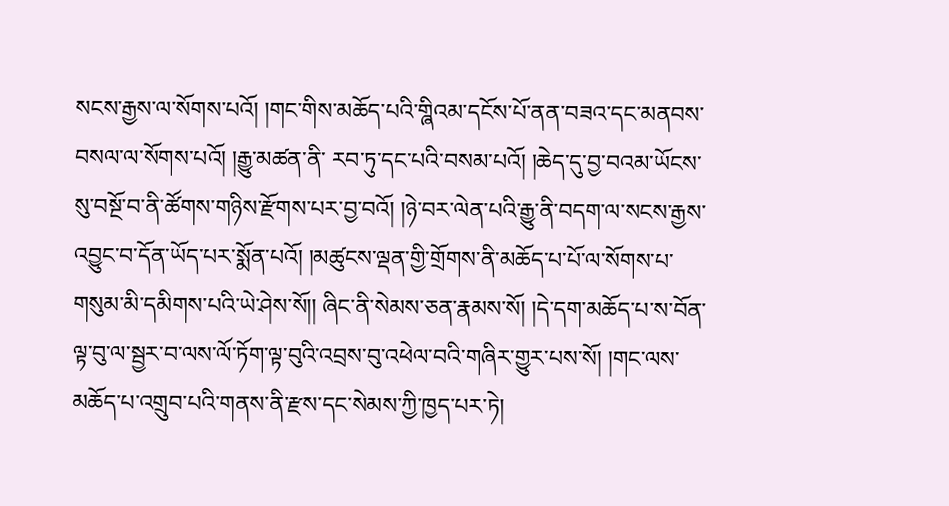སངས་རྒྱས་ལ་སོགས་པའོ། །གང་གིས་མཆོད་པའི་གྮིའམ་དངོས་པོ་ནན་བཟའ་དང་མནབས་བསལ་ལ་སོགས་པའོ། །རྒྱུ་མཚན་ནི་ རབ་ཏུ་དང་པའི་བསམ་པའོ། །ཆེད་དུ་བྱ་བའམ་ཡོངས་སུ་བསྔོ་བ་ནི་ཚོགས་གཉིས་རྫོགས་པར་བྱ་བའོ། །ཉེ་བར་ལེན་པའི་རྒྱུ་ནི་བདག་ལ་སངས་རྒྱས་འབྱུང་བ་དོན་ཡོད་པར་སྨོན་པའོ། །མཚུངས་ལྡན་གྱི་གྲོགས་ནི་མཆོད་པ་པོ་ལ་སོགས་པ་གསུམ་མི་དམིགས་པའི་ཡེ་ཤེས་སོ།། ཞིང་ནི་སེམས་ཅན་རྣམས་སོ། །དེ་དག་མཆོད་པ་ས་བོན་ལྟ་བུ་ལ་སྦྱར་བ་ལས་ལོ་ཏོག་ལྟ་བུའི་འབྲས་བུ་འཕེལ་བའི་གཞིར་གྱུར་པས་སོ། །གང་ལས་མཆོད་པ་འགྲུབ་པའི་གནས་ནི་རྫས་དང་སེམས་ཀྱི་ཁྱད་པར་ཏེ།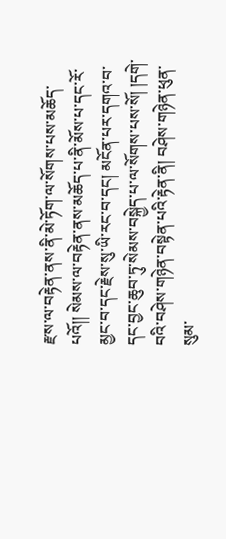རྫས་ལ་བརྟེན་ནས་ནི་མེ་ཏོག་ལ་སོགས་པས་མཆོད་པའོ།། སེམས་ལ་བརྟེན་ནས་མཆོད་པ་ནི་མོས་པ་དང་རོ་མྱང་བ་དང་རྗེས་སུ་ཡི་རང་བ་དང། མངོན་པར་དགའ་བ་དང་བྱང་ཆུབ་ཏུ་སེམས་བསྐྱེད་པ་ལ་སོགས་པས་སོ། །དགེ་བའི་བཤེས་གཉེན་བསྟེན་པའི་རྟེན་ནི། བཤེས་གཉེན་ཕུན་སུམ་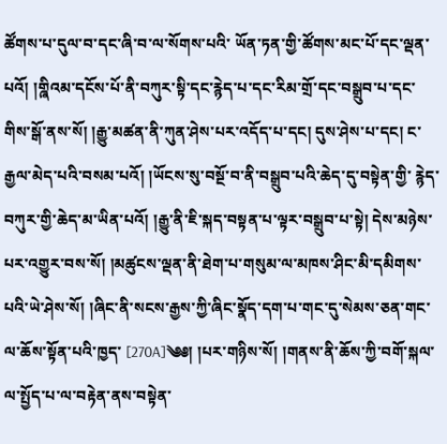ཚོགས་པ་དུལ་བ་དང་ཞི་བ་ལ་སོགས་པའི་ ཡོན་ཏན་གྱི་ཚོགས་མང་པོ་དང་ལྡན་པའོ། །གྮིའམ་དངོས་པོ་ནི་བཀུར་སྟི་དང་རྙེད་པ་དང་རིམ་གྲོ་དང་བསྒྲུབ་པ་དང་གིས་སྒོ་ནས་སོ། །རྒྱུ་མཚན་ནི་ཀུན་ཤེས་པར་འདོད་པ་དང། དུས་ཤེས་པ་དང། ང་རྒྱལ་མེད་པའི་བསམ་པའོ། །ཡོངས་སུ་བསྔོ་བ་ནི་བསྒྲུབ་པའི་ཆེད་དུ་བསྟེན་གྱི་ རྙེད་བཀུར་གྱི་ཆེད་མ་ཡིན་པའོ། །རྒྱུ་ནི་ཇི་སྐད་བསྟན་པ་ལྟར་བསྒྲུབ་པ་སྟེ། དེས་མཉེས་པར་འགྱུར་བས་སོ། །མཚུངས་ལྡན་ནི་ཐེག་པ་གསུམ་ལ་མཁས་ཤིང་མི་དམིགས་པའི་ཡེ་ཤེས་སོ། །ཞིང་ནི་སངས་རྒྱས་ཀྱི་ཞིང་སྣོད་དག་པ་གང་དུ་སེམས་ཅན་གང་ལ་ཆོས་སྟོན་པའི་ཁྱད་ [270A]༄༅། །པར་གཉིས་སོ། །གནས་ནི་ཆོས་ཀྱི་བགོ་སྐལ་ལ་སྤྱོད་པ་ལ་བརྟེན་ནས་བསྟེན་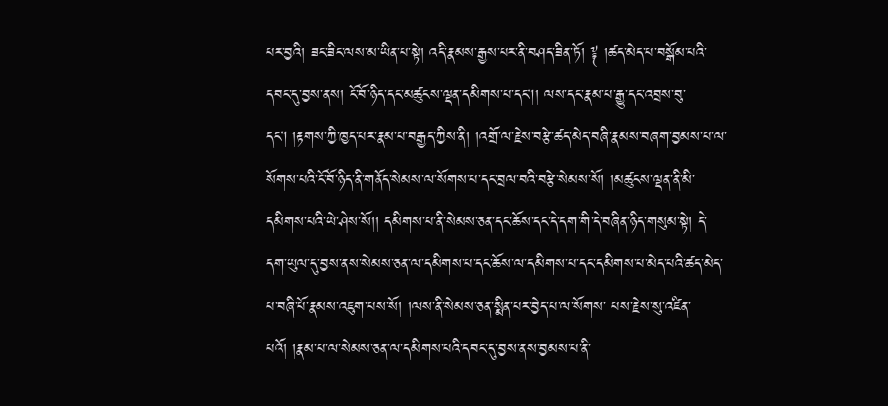པར་བྱའི། ཟང་ཟིང་ལས་མ་ཡིན་པ་སྟེ། འདི་རྣམས་རྒྱས་པར་ནི་བཤད་ཟིན་ཏོ། ༈ །ཚད་མེད་པ་བསྒོམ་པའི་དབང་དུ་བྱས་ནས། ངོ་བོ་ཉིད་དང་མཚུངས་ལྡན་དམིགས་པ་དང།། ལས་དང་རྣམ་པ་རྒྱུ་དང་འབྲས་བུ་དང། །རྟགས་ཀྱི་ཁྱད་པར་རྣམ་པ་བརྒྱད་ཀྱིས་ནི། །འགྲོ་ལ་རྗེས་བརྩེ་ཚད་མེད་བཞི་རྣམས་བཞག་བྱམས་པ་ལ་སོགས་པའི་ངོ་བོ་ཉིད་ནི་གནོད་སེམས་ལ་སོགས་པ་དང་བྲལ་བའི་བརྩེ་སེམས་སོ། །མཚུངས་ལྡན་ནི་མི་དམིགས་པའི་ཡེ་ཤེས་སོ།། དམིགས་པ་ནི་སེམས་ཅན་དང་ཆོས་དང་དེ་དག་གི་དེ་བཞིན་ཉིད་གསུམ་སྟེ། དེ་དག་ཡུལ་དུ་བྱས་ནས་སེམས་ཅན་ལ་དམིགས་པ་དང་ཆོས་ལ་དམིགས་པ་དང་དམིགས་པ་མེད་པའི་ཚད་མེད་པ་བཞི་པོ་རྣམས་འཇུག་པས་སོ། །ལས་ནི་སེམས་ཅན་སྨིན་པར་བྱེད་པ་ལ་སོགས་ པས་རྗེས་སུ་འཛིན་པའོ། །རྣམ་པ་ལ་སེམས་ཅན་ལ་དམིགས་པའི་དབང་དུ་བྱས་ནས་བྱམས་པ་ནི་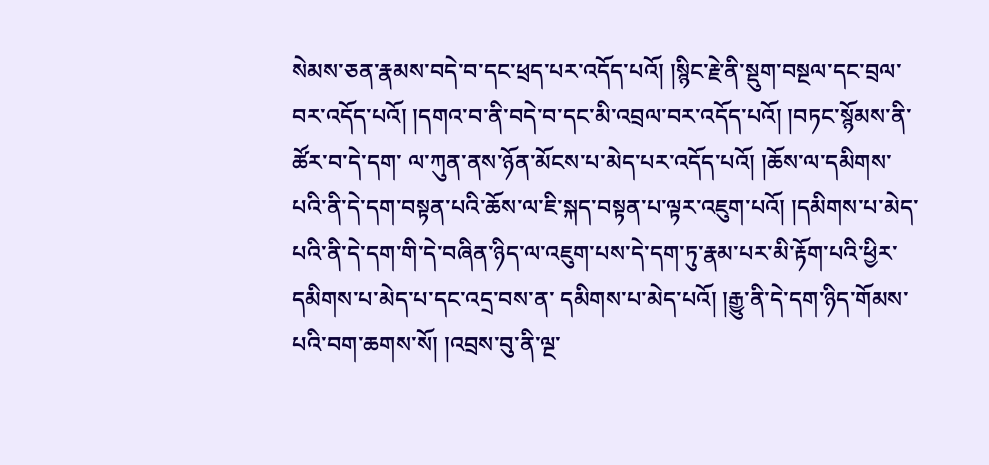སེམས་ཅན་རྣམས་བདེ་བ་དང་ཕྲད་པར་འདོད་པའོ། །སྙིང་རྗེ་ནི་སྡུག་བསྔལ་དང་བྲལ་བར་འདོད་པའོ། །དགའ་བ་ནི་བདེ་བ་དང་མི་འབྲལ་བར་འདོད་པའོ། །བཏང་སྙོམས་ནི་ཚོར་བ་དེ་དག་ ལ་ཀུན་ནས་ཉོན་མོངས་པ་མེད་པར་འདོད་པའོ། །ཆོས་ལ་དམིགས་པའི་ནི་དེ་དག་བསྟན་པའི་ཆོས་ལ་ཇི་སྐད་བསྟན་པ་ལྟར་འཇུག་པའོ། །དམིགས་པ་མེད་པའི་ནི་དེ་དག་གི་དེ་བཞིན་ཉིད་ལ་འཇུག་པས་དེ་དག་ཏུ་རྣམ་པར་མི་རྟོག་པའི་ཕྱིར་དམིགས་པ་མེད་པ་དང་འདྲ་བས་ན་ དམིགས་པ་མེད་པའོ། །རྒྱུ་ནི་དེ་དག་ཉིད་གོམས་པའི་བག་ཆགས་སོ། །འབྲས་བུ་ནི་ལྔ་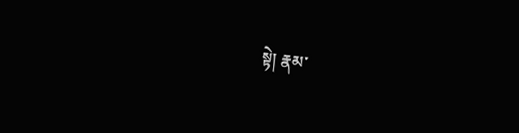སྟེ། རྣམ་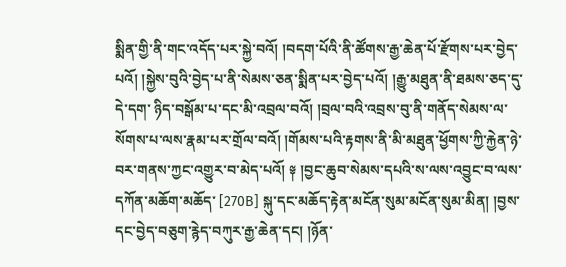སྨིན་གྱི་ནི་གང་འདོད་པར་སྐྱེ་བའོ། །བདག་པོའི་ནི་ཚོགས་རྒྱ་ཆེན་པོ་རྫོགས་པར་བྱེད་པའོ། །སྐྱེས་བུའི་བྱེད་པ་ནི་སེམས་ཅན་སྨིན་པར་བྱེད་པའོ། །རྒྱུ་མཐུན་ནི་ཐམས་ཅད་དུ་དེ་དག་ ཉིད་བསྒོམ་པ་དང་མི་འབྲལ་བའོ། །བྲལ་བའི་འབྲས་བུ་ནི་གནོད་སེམས་ལ་སོགས་པ་ལས་རྣམ་པར་གྲོལ་བའོ། །གོམས་པའི་རྟགས་ནི་མི་མཐུན་ཕྱོགས་ཀྱི་རྐྱེན་ཉེ་བར་གནས་ཀྱང་འགྱུར་བ་མེད་པའོ། ༈ །བྱང་ཆུབ་སེམས་དཔའི་ས་ལས་འབྱུང་བ་ལས་དཀོན་མཆོག་མཆོད་ [270B] སྐུ་དང་མཆོད་རྟེན་མངོན་སུམ་མངོན་སུམ་མིན། །བྱས་དང་བྱེད་བཅུག་རྙེད་བཀུར་རྒྱ་ཆེན་དང། །ཉོན་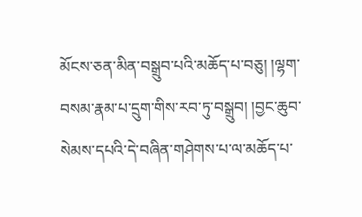མོངས་ཅན་མིན་བསྒྲུབ་པའི་མཆོད་པ་བཅུ། །ལྷག་བསམ་རྣམ་པ་དྲུག་གིས་རབ་ཏུ་བསྒྲུབ། །བྱང་ཆུབ་སེམས་དཔའི་དེ་བཞིན་གཤེགས་པ་ལ་མཆོད་པ་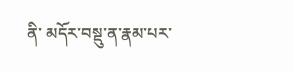ནི་ མདོར་བསྡུ་ན་རྣམ་པར་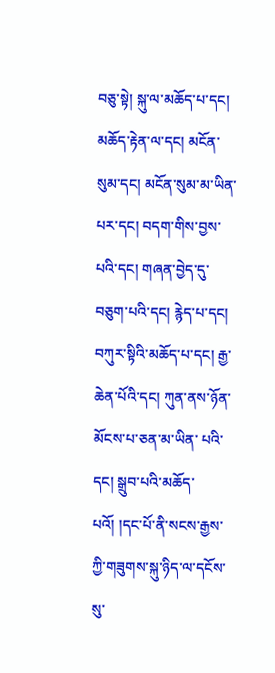བཅུ་སྟེ། སྐུ་ལ་མཆོད་པ་དང། མཆོད་རྟེན་ལ་དང། མངོན་སུམ་དང། མངོན་སུམ་མ་ཡིན་པར་དང། བདག་གིས་བྱས་པའི་དང། གཞན་བྱེད་དུ་བཅུག་པའི་དང། རྙེད་པ་དང། བཀུར་སྟིའི་མཆོད་པ་དང། རྒྱ་ཆེན་པོའི་དང། ཀུན་ནས་ཉོན་མོངས་པ་ཅན་མ་ཡིན་ པའི་དང། སྒྲུབ་པའི་མཆོད་པའོ། །དང་པོ་ནི་སངས་རྒྱས་ཀྱི་གཟུགས་སྐུ་ཉིད་ལ་དངོས་སུ་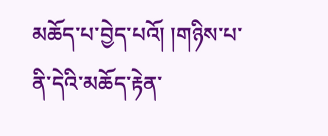མཆོད་པ་བྱེད་པའོ། །གཉིས་པ་ནི་དེའི་མཆོད་རྟེན་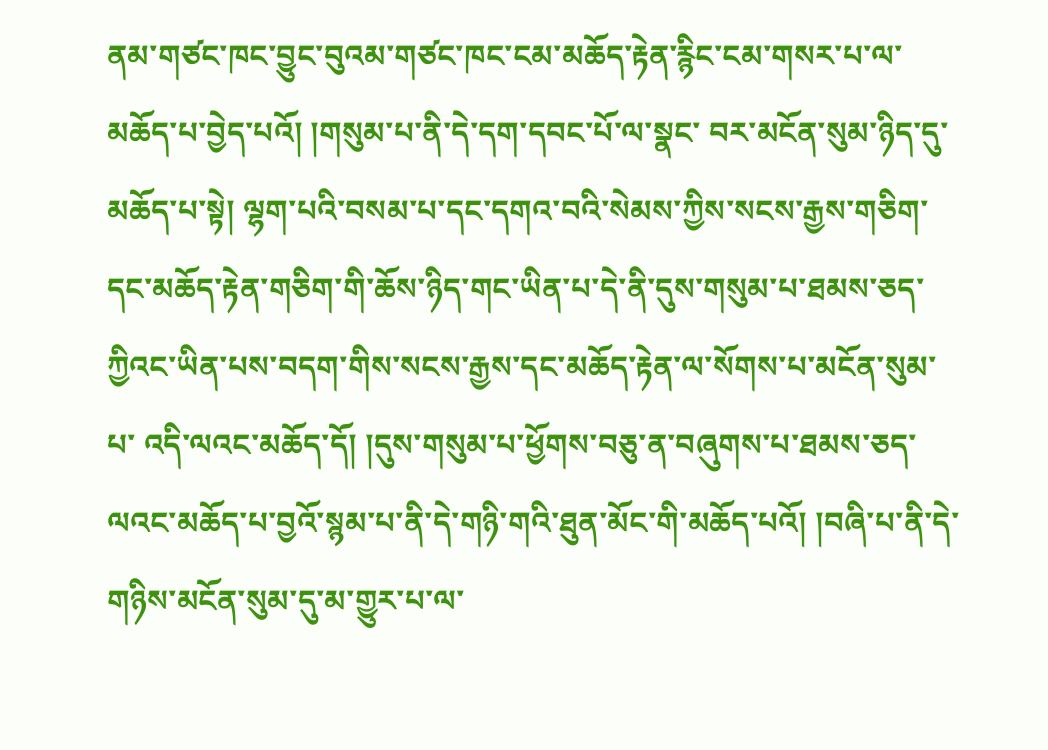ནམ་གཙང་ཁང་བྱུང་བུའམ་གཙང་ཁང་ངམ་མཆོད་རྟེན་རྙིང་ངམ་གསར་པ་ལ་མཆོད་པ་བྱེད་པའོ། །གསུམ་པ་ནི་དེ་དག་དབང་པོ་ལ་སྣང་ བར་མངོན་སུམ་ཉིད་དུ་མཆོད་པ་སྟེ། ལྷག་པའི་བསམ་པ་དང་དགའ་བའི་སེམས་ཀྱིས་སངས་རྒྱས་གཅིག་དང་མཆོད་རྟེན་གཅིག་གི་ཆོས་ཉིད་གང་ཡིན་པ་དེ་ནི་དུས་གསུམ་པ་ཐམས་ཅད་ཀྱིའང་ཡིན་པས་བདག་གིས་སངས་རྒྱས་དང་མཆོད་རྟེན་ལ་སོགས་པ་མངོན་སུམ་པ་ འདི་ལའང་མཆོད་དོ། །དུས་གསུམ་པ་ཕྱོགས་བཅུ་ན་བཞུགས་པ་ཐམས་ཅད་ལའང་མཆོད་པ་བྱའོ་སྙམ་པ་ནི་དེ་གཉི་གའི་ཐུན་མོང་གི་མཆོད་པའོ། །བཞི་པ་ནི་དེ་གཉིས་མངོན་སུམ་དུ་མ་གྱུར་པ་ལ་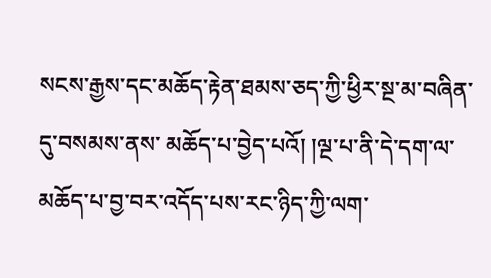སངས་རྒྱས་དང་མཆོད་རྟེན་ཐམས་ཅད་ཀྱི་ཕྱིར་སྔ་མ་བཞིན་དུ་བསམས་ནས་ མཆོད་པ་བྱེད་པའོ། །ལྔ་པ་ནི་དེ་དག་ལ་མཆོད་པ་བྱ་བར་འདོད་པས་རང་ཉིད་ཀྱི་ལག་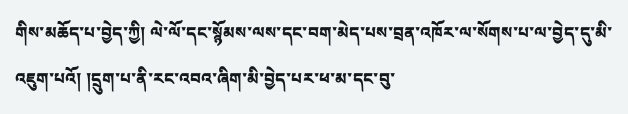གིས་མཆོད་པ་བྱེད་ཀྱི། ལེ་ལོ་དང་སྙོམས་ལས་དང་བག་མེད་པས་བྲན་འཁོར་ལ་སོགས་པ་ལ་བྱེད་དུ་མི་འཇུག་པའོ། །དྲུག་པ་ནི་རང་འབའ་ཞིག་མི་བྱེད་པར་ཕ་མ་དང་བུ་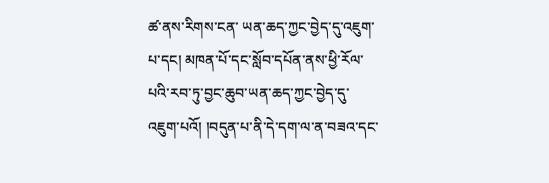ཚ་ནས་རིགས་ངན་ ཡན་ཆད་ཀྱང་བྱེད་དུ་འཇུག་པ་དང། མཁན་པོ་དང་སློབ་དཔོན་ནས་ཕྱི་རོལ་པའི་རབ་ཏུ་བྱང་ཆུབ་ཡན་ཆད་ཀྱང་བྱེད་དུ་འཇུག་པའོ། །བདུན་པ་ནི་དེ་དག་ལ་ན་བཟའ་དང་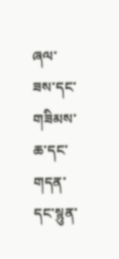ཞལ་ཟས་དང་གཟིམས་ཆ་དང་གདན་དང་སྙུན་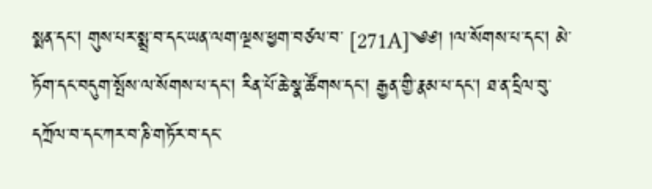སྨན་དང། གུས་པར་སྨྲ་བ་དང་ཡན་ལག་ལྔས་ཕྱག་བཙལ་བ་ [271A]༄༅། །ལ་སོགས་པ་དང། མེ་ཏོག་དང་བདུག་སྤོས་ལ་སོགས་པ་དང། རིན་པོ་ཆེ་སྣ་ཚོགས་དང། རྒྱན་གྱི་རྣམ་པ་དང། ཐ་ན་དྲིལ་བུ་དཀྲོལ་བ་དང་ཀར་བ་ཎི་གཏོར་བ་དང་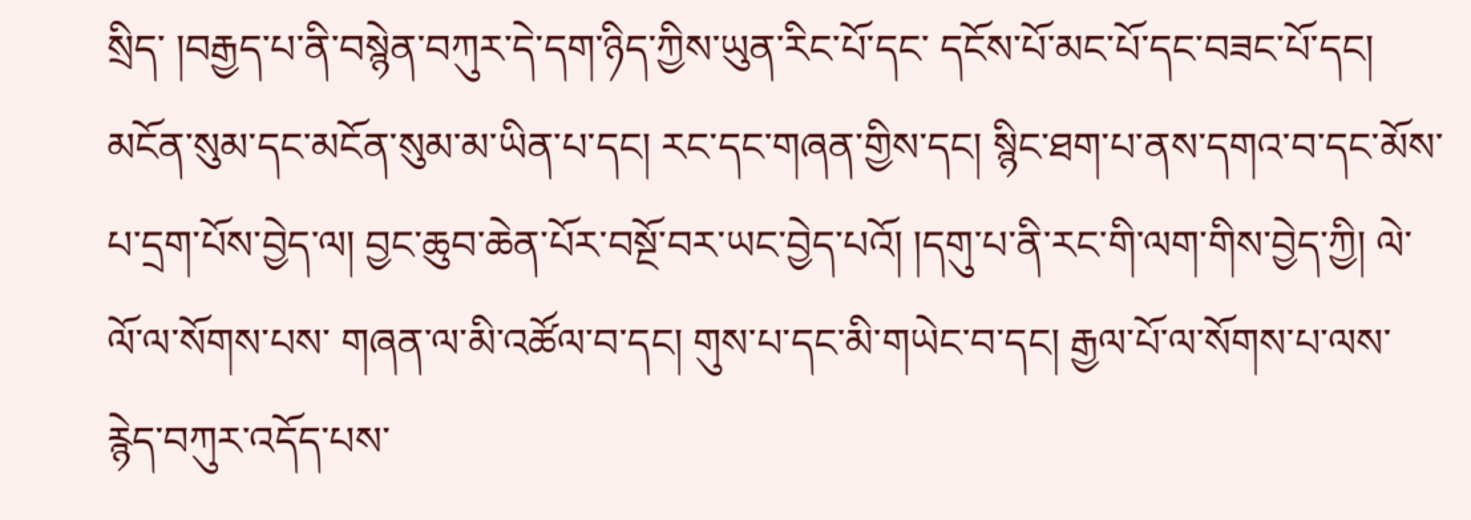སྲིད་ །བརྒྱད་པ་ནི་བསྙེན་བཀུར་དེ་དག་ཉིད་ཀྱིས་ཡུན་རིང་པོ་དང་ དངོས་པོ་མང་པོ་དང་བཟང་པོ་དང། མངོན་སུམ་དང་མངོན་སུམ་མ་ཡིན་པ་དང། རང་དང་གཞན་གྱིས་དང། སྙིང་ཐག་པ་ནས་དགའ་བ་དང་མོས་པ་དྲག་པོས་བྱེད་ལ། བྱང་ཆུབ་ཆེན་པོར་བསྔོ་བར་ཡང་བྱེད་པའོ། །དགུ་པ་ནི་རང་གི་ལག་གིས་བྱེད་ཀྱི། ལེ་ལོ་ལ་སོགས་པས་ གཞན་ལ་མི་འཚོལ་བ་དང། གུས་པ་དང་མི་གཡེང་བ་དང། རྒྱལ་པོ་ལ་སོགས་པ་ལས་རྙེད་བཀུར་འདོད་པས་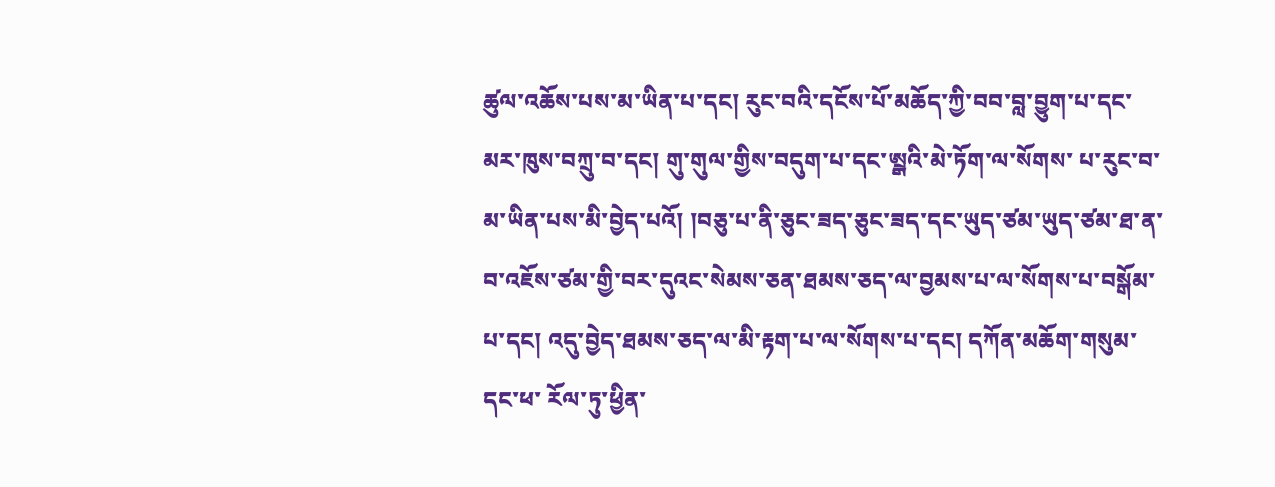ཚུལ་འཆོས་པས་མ་ཡིན་པ་དང། རུང་བའི་དངོས་པོ་མཆོད་ཀྱི་བབ་བླ་བྱུག་པ་དང་མར་ཁུས་བཀྲུ་བ་དང། གུ་གུལ་གྱིས་བདུག་པ་དང་ཨྲྒའི་མེ་ཏོག་ལ་སོགས་ པ་རུང་བ་མ་ཡིན་པས་མི་བྱེད་པའོ། །བཅུ་པ་ནི་ཅུང་ཟད་ཅུང་ཟད་དང་ཡུད་ཙམ་ཡུད་ཙམ་ཐ་ན་བ་འཇོས་ཙམ་གྱི་བར་དུའང་སེམས་ཅན་ཐམས་ཅད་ལ་བྱམས་པ་ལ་སོགས་པ་བསྒོམ་པ་དང། འདུ་བྱེད་ཐམས་ཅད་ལ་མི་རྟག་པ་ལ་སོགས་པ་དང། དཀོན་མཆོག་གསུམ་དང་ཕ་ རོལ་ཏུ་ཕྱིན་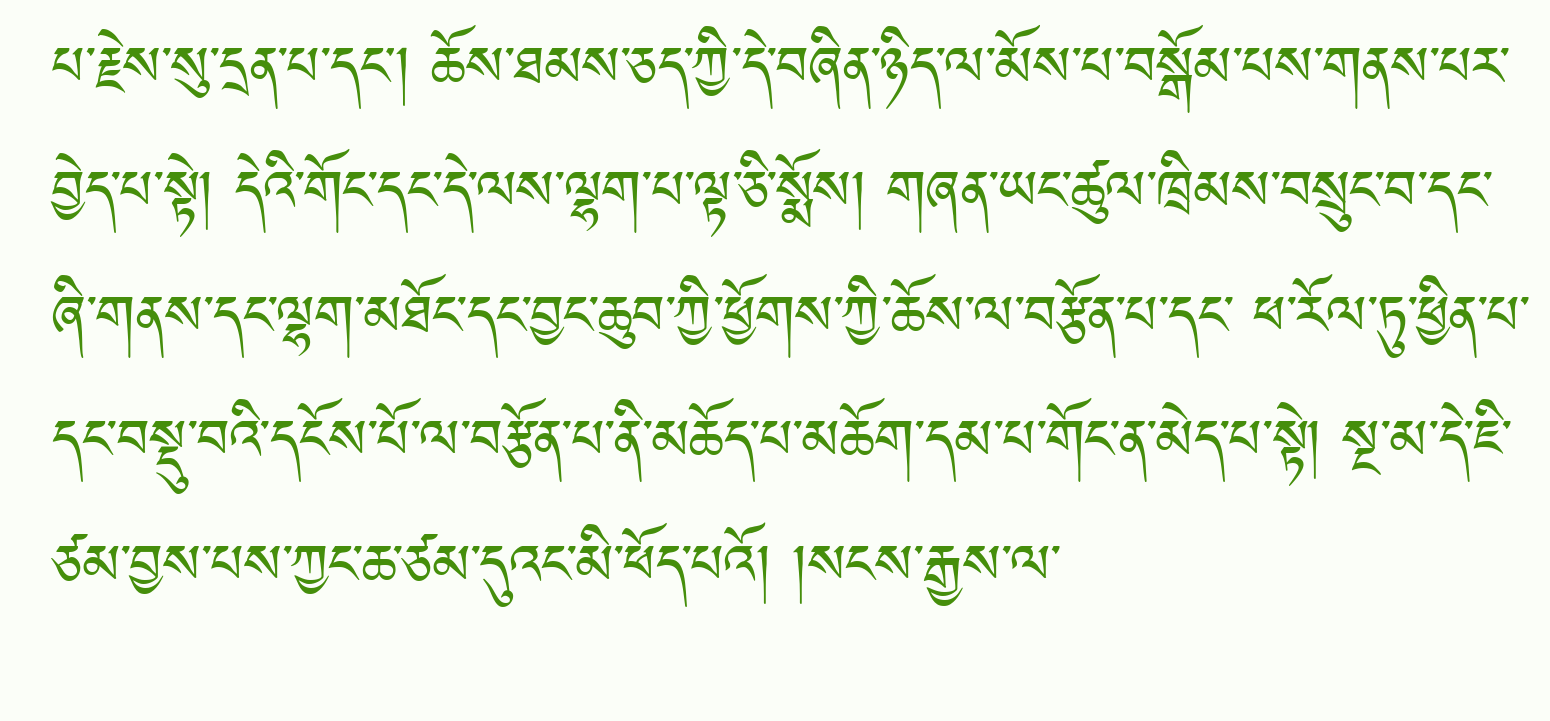པ་རྗེས་སུ་དྲན་པ་དང། ཆོས་ཐམས་ཅད་ཀྱི་དེ་བཞིན་ཉིད་ལ་མོས་པ་བསྒོམ་པས་གནས་པར་བྱེད་པ་སྟེ། དེའི་གོང་དང་དེ་ལས་ལྷག་པ་ལྟ་ཅི་སྨོས། གཞན་ཡང་ཚུལ་ཁྲིམས་བསྲུང་བ་དང་ཞི་གནས་དང་ལྷག་མཐོང་དང་བྱང་ཆུབ་ཀྱི་ཕྱོགས་ཀྱི་ཆོས་ལ་བརྩོན་པ་དང་ ཕ་རོལ་ཏུ་ཕྱིན་པ་དང་བསྡུ་བའི་དངོས་པོ་ལ་བརྩོན་པ་ནི་མཆོད་པ་མཆོག་དམ་པ་གོང་ན་མེད་པ་སྟེ། སྔ་མ་དེ་ཇི་ཙམ་བྱས་པས་ཀྱང་ཆ་ཙམ་དུའང་མི་ཕོད་པའོ། །སངས་རྒྱས་ལ་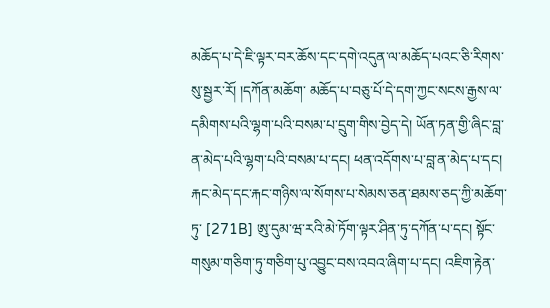མཆོད་པ་དེ་ཇི་ལྟར་བར་ཆོས་དང་དགེ་འདུན་ལ་མཆོད་པའང་ཅི་རིགས་སུ་སྦྱར་རོ། །དཀོན་མཆོག་ མཆོད་པ་བཅུ་པོ་དེ་དག་ཀྱང་སངས་རྒྱས་ལ་དམིགས་པའི་ལྷག་པའི་བསམ་པ་དྲུག་གིས་བྱེད་དེ། ཡོན་ཏན་གྱི་ཞིང་བླ་ན་མེད་པའི་ལྷག་པའི་བསམ་པ་དང། ཕན་འདོགས་པ་བླ་ན་མེད་པ་དང། རྐང་མེད་དང་རྐང་གཉིས་ལ་སོགས་པ་སེམས་ཅན་ཐམས་ཅད་ཀྱི་མཆོག་ཏུ་ [271B] ཨུ་དུམ་ཝ་རའི་མེ་ཏོག་ལྟར་ཤིན་ཏུ་དཀོན་པ་དང། སྟོང་གསུམ་གཅིག་ཏུ་གཅིག་པུ་འབྱུང་བས་འབའ་ཞིག་པ་དང། འཇིག་རྟེན་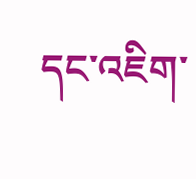དང་འཇིག་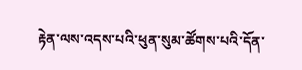རྟེན་ལས་འདས་པའི་ཕུན་སུམ་ཚོགས་པའི་དོན་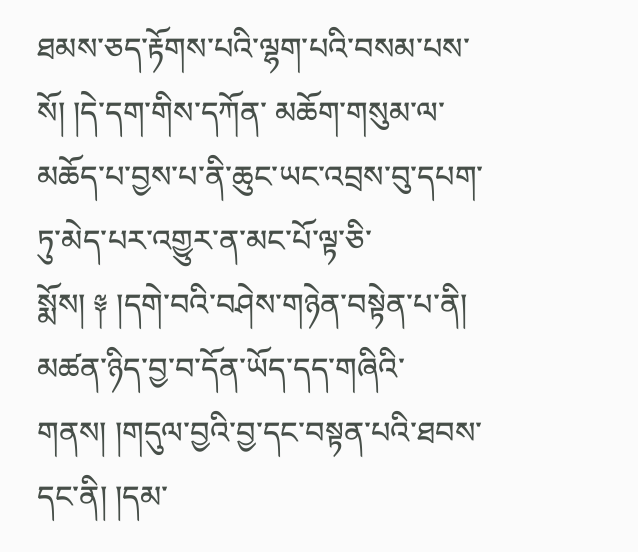ཐམས་ཅད་རྟོགས་པའི་ལྷག་པའི་བསམ་པས་སོ། །དེ་དག་གིས་དཀོན་ མཆོག་གསུམ་ལ་མཆོད་པ་བྱས་པ་ནི་ཆུང་ཡང་འབྲས་བུ་དཔག་ཏུ་མེད་པར་འགྱུར་ན་མང་པོ་ལྟ་ཅི་སྨོས། ༈ །དགེ་བའི་བཤེས་གཉེན་བསྟེན་པ་ནི། མཚན་ཉིད་བྱ་བ་དོན་ཡོད་དད་གཞིའི་གནས། །གདུལ་བྱའི་བྱ་དང་བསྟན་པའི་ཐབས་དང་ནི། །དམ་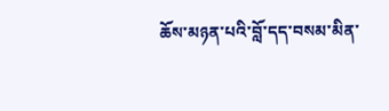ཆོས་མཉན་པའི་བློ་དད་བསམ་མིན་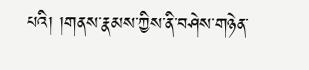པའི། །གནས་རྣམས་ཀྱིས་ནི་བཤེས་གཉེན་